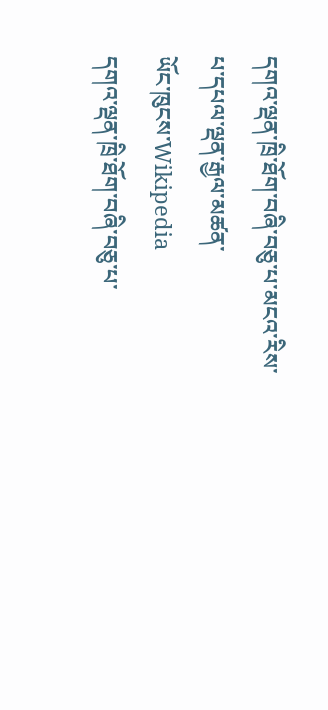དགའ་ལྡན་ཁྲི་ཐོག་བཞི་བཅུ་པ་མངའ་རིས་པ་དཔལ་ལྡན་རྒྱལ་མཚན་
ཡོང་ཁུངས་Wikipedia
དགའ་ལྡན་ཁྲི་ཐོག་བཞི་བཅུ་པ་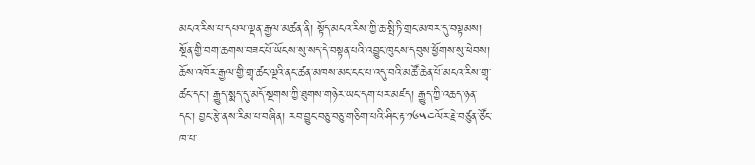མངའ་རིས་པ་དཔལ་ལྡན་རྒྱལ་མཚན་ནི། སྟོད་མངའ་རིས་ཀྱི་ཆ་སྤི་ཏི་གྲང་མཁར་དུ་བལྟམས། སྔོན་གྱི་བག་ཆགས་བཟང་པོ་ཡོངས་སུ་སད་དེ་བསྟན་པའི་འབྱུང་ཁུངས་དབུས་ཕྱོགས་སུ་ཕེབས། ཆོས་འཁོར་རྒྱལ་གྱི་གྲྭ་ཚང་ལྔའི་ནང་ཚན་མཁས་མང་ངང་པ་འདུ་བའི་མཚོ་ཆེན་པོ་མངའ་རིས་གྲྭ་ཚང་དང་། རྒྱུད་སྨད་དུ་མདོ་སྔགས་ཀྱི་ཐུགས་གཉེར་ཡང་དག་པར་མཛད། རྒྱུད་ཀྱི་འཆད་ཉན་དང་། བྱང་རྩེ་ནས་རིམ་པ་བཞིན། རབ་བྱུང་བཅུ་བཅུ་གཅིག་པའི་ཤིང་རྟ་༡༦༥༤ལོར་རྗེ་བཙུན་ཙོང་ཁ་པ་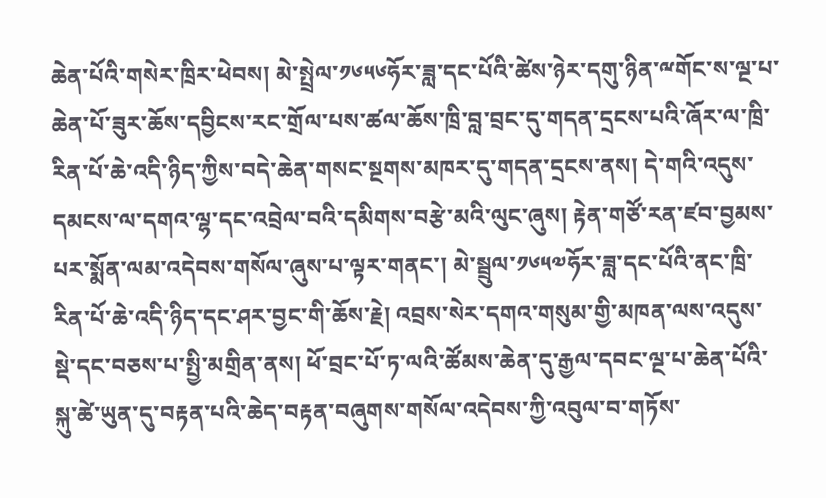ཆེན་པོའི་གསེར་ཁྲིར་ཕེབས། མེ་སྤྲེལ་༡༦༥༦ཧོར་ཟླ་དང་པོའི་ཚེས་ཉེར་དགུ་ཉིན་ྋགོང་ས་ལྔ་པ་ཆེན་པོ་ཟུར་ཆོས་དབྱིངས་རང་གྲོལ་པས་ཚལ་ཆོས་ཁྲི་བླ་བྲང་དུ་གདན་དྲངས་པའི་ཞོར་ལ་ཁྲི་རིན་པོ་ཆེ་འདི་ཉིད་ཀྱིས་བདེ་ཆེན་གསང་སྔགས་མཁར་དུ་གདན་དྲངས་ནས། དེ་གའི་འདུས་དམངས་ལ་དགའ་ལྷ་དང་འབྲེལ་བའི་དམིགས་བརྩེ་མའི་ལུང་ཞུས། རྟེན་གཙོ་རན་ཛབ་བྱམས་པར་སྨོན་ལམ་འདེབས་གསོལ་ཞུས་པ་ལྟར་གནང་། མེ་སྦྲུལ་༡༦༥༧ཧོར་ཟླ་དང་པོའི་ནང་ཁྲི་རིན་པོ་ཆེ་འདི་ཉིད་དང་ཤར་བྱང་གི་ཆོས་རྗེ། འབྲས་སེར་དགའ་གསུམ་གྱི་མཁན་ལས་འདུས་སྡེ་དང་བཅས་པ་སྤྱི་མགྲིན་ནས། ཕོ་བྲང་པོ་ཏ་ལའི་ཚོམས་ཆེན་དུ་རྒྱལ་དབང་ལྔ་པ་ཆེན་པོའི་སྐུ་ཚེ་ཡུན་དུ་བརྟན་པའི་ཆེད་བརྟན་བཞུགས་གསོལ་འདེབས་ཀྱི་འབུལ་བ་གཏོས་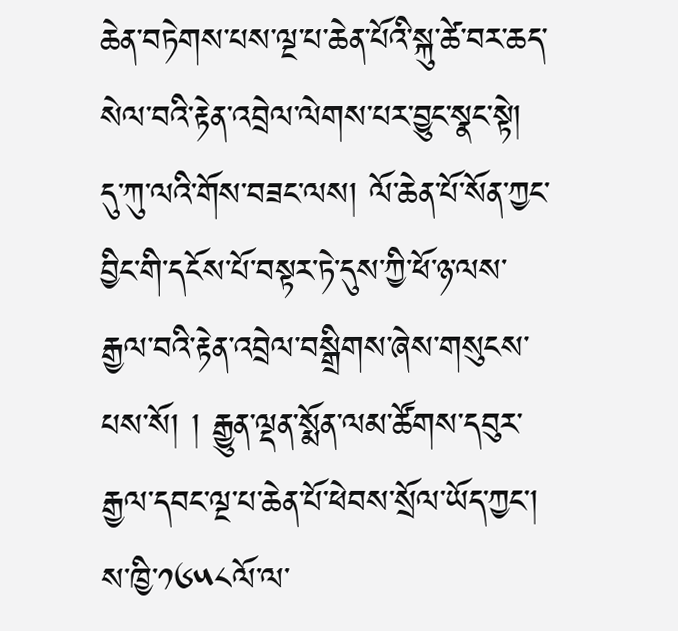ཆེན་བཏེགས་པས་ལྔ་པ་ཆེན་པོའི་སྐུ་ཚེ་བར་ཆད་སེལ་བའི་རྟེན་འབྲེལ་ལེགས་པར་བྱུང་སྣང་སྟེ། དུ་ཀུ་ལའི་གོས་བཟང་ལས། ལོ་ཆེན་པོ་སོན་ཀྱང་བྱིང་གི་དངོས་པོ་བསྟར་ཏེ་དུས་ཀྱི་ཕོ་ཉ་ལས་རྒྱལ་བའི་རྟེན་འབྲེལ་བསྒྲིགས་ཞེས་གསུངས་པས་སོ། ། རྒྱུན་ལྡན་སྨོན་ལམ་ཚོགས་དབུར་རྒྱལ་དབང་ལྔ་པ་ཆེན་པོ་ཕེབས་སྲོལ་ཡོད་ཀྱང་། ས་ཁྱི་༡༦༥༨ལོ་ལ་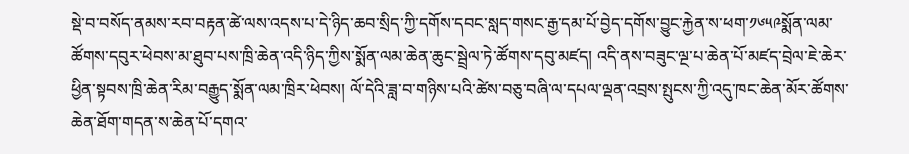སྡེ་བ་བསོད་ནམས་རབ་བརྟན་ཚེ་ལས་འདས་པ་དེ་ཉིད་ཆབ་སྲིད་ཀྱི་དགོས་དབང་སླད་གསང་རྒྱ་དམ་པོ་བྱེད་དགོས་བྱུང་རྐྱེན་ས་ཕག་༡༦༥༩སྨོན་ལམ་ཚོགས་དབུར་ཕེབས་མ་ཐུབ་པས་ཁྲི་ཆེན་འདི་ཉིད་ཀྱིས་སྨོན་ལམ་ཆེན་ཆུང་སྦྲེལ་ཏེ་ཚོགས་དབུ་མཛད། འདི་ནས་བཟུང་ལྔ་པ་ཆེན་པོ་མཛད་བྲེལ་ཇེ་ཆེར་ཕྱིན་སྟབས་ཁྲི་ཆེན་རིམ་བརྒྱུད་སྨོན་ལམ་ཁྲིར་ཕེབས། ལོ་དེའི་ཟླ་བ་གཉིས་པའི་ཚེས་བཅུ་བཞི་ལ་དཔལ་ལྡན་འབྲས་སྤུངས་ཀྱི་འདུ་ཁང་ཆེན་མོར་ཚོགས་ཆེན་ཐོག་གདན་ས་ཆེན་པོ་དགའ་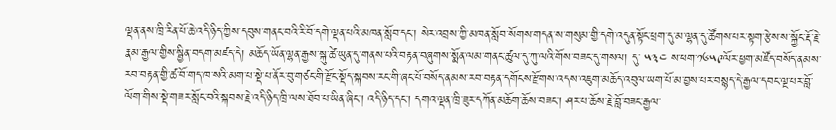ལྡན་ནས་ཁྲི་རིན་པོ་ཆེ་འདི་ཉིད་ཀྱིས་དབུས་གནང་བའི་རི་བོ་དགེ་ལྡན་པའི་མཁན་སློབ་དང་། སེར་འབྲས་ཀྱི་མཁན་སློབ་སོགས་གདན་ས་གསུམ་གྱི་དགེ་འདུན་སྟོང་ཕྲག་དུ་མ་ལྷན་དུ་ཚོགས་པར་སྟག་རྩེས་ས་སྐྱོང་རྡོ་རྗེ་རྣམ་རྒྱལ་གྱིས་སྦྱིན་བདག་མཛད་དེ། མཆོད་ཡོན་ལྷན་རྒྱས་སྐུ་ཚེ་ཡུན་དུ་གནས་པའི་བརྟན་བཞུགས་སྨོན་ལམ་གནང་ཚུལ་དུ་ཀུ་ལའི་གོས་བཟང་དུ་གསལ། དུ་ ༥༣༤ ས་ཕག་༡༦༥༩ལོར་ཕྱག་མཛོད་བསོད་ནམས་རབ་བརྟན་གྱི་ཚ་བོ་གད་ཁ་སའི་མག་པ་སྡེ་པ་ནོར་བུ་གཙང་གི་རྫོང་སྡོད་སྐབས་རང་གི་ཞང་པོ་བསོད་ནམས་རབ་བརྟན་དགོངས་རྫོགས་འདས་འཇུག་མཆོད་འབུལ་ཡག་པོ་མ་བྱས་པར་བསྙད་དེ་རྒྱལ་དབང་ལྔ་པར་བློ་ལོག་གིས་སྡེ་གཟར་སློང་བའི་སྐབས་རྗེ་འདི་ཉིད་ཁྲི་ལས་ཐོབ་པ་ཡིན་ཞིང་། འདི་ཉིད་དང་། དགའ་ལྡན་ཁྲི་ཟུར་དཀོན་མཆོག་ཆོས་བཟང་། ཤར་པ་ཆོས་རྗེ་བློ་བཟང་རྒྱལ་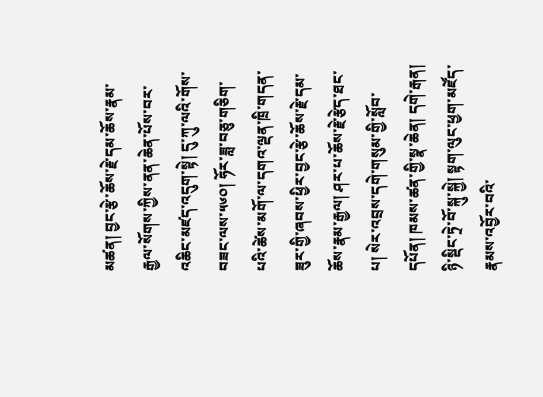མཚན། བྱང་རྩེ་ཆོས་རྗེ་དམ་ཆོས་རྣམ་རྒྱལ་སོགས་ཀྱིས་ནན་ཆེན་པོས་བར་འཆིང་མཛད་འདུག་སྟེ། དུ་ཀུ་ལའི་གོས་བཟང་ལས་༥༦༠། ཧོར་ཟླ་བཅུ་གཅིག་པའི་ཚེས་མགོ་ལ་དགའ་ལྡན་ཁྲི་གདན་ཟུར་གྱི་ཞབས་ཕྱིར་བྱང་རྩེ་ཆོས་རྗེ་དམ་ཆོས་རྣམ་རྒྱལ། ཤར་པ་ཆོས་རྗེ་རྩེད་ཐང་པ། སེར་འབྲས་དགེ་གསུམ་གྱི་སློབ་དཔོན། ཁམས་ཚན་གྱི་སྣ་ཆེན། དགེ་རྒན། ཉི་སྡིང་ཏྲེ་བོ་སྐུ་སྐྱེ། སྟག་ལུང་ཕྱག་མཛོད་རྣམས་འབྱོར་བའི་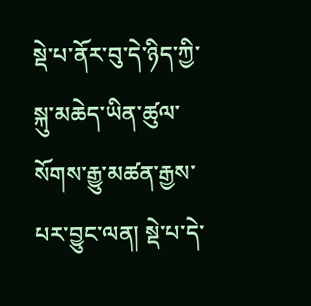སྡེ་པ་ནོར་བུ་དེ་ཉིད་ཀྱི་སྐུ་མཆེད་ཡིན་ཚུལ་སོགས་རྒྱུ་མཚན་རྒྱས་པར་བྱུང་ལན། སྡེ་པ་དེ་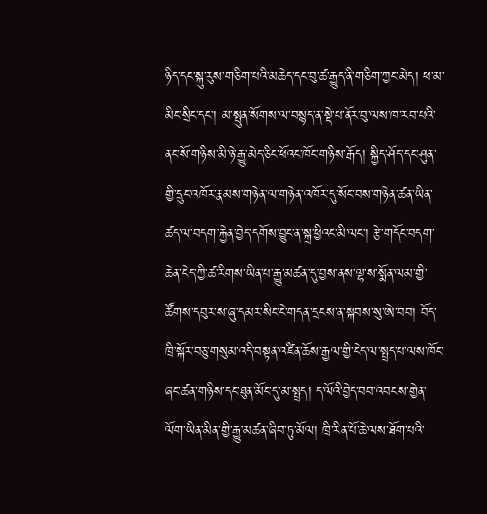ཉིད་དང་སྐུ་རུས་གཅིག་པའི་མཆེད་དང་བུ་ཚ་རྒྱུད་ནི་གཅིག་ཀྱང་མེད། ཕ་མ་མིང་སྲིང་དང་། མ་སྤུན་སོགས་ལ་བསྙད་ན་སྡེ་པ་ནོར་བུ་ལས་ཁ་རབ་པའི་ནང་སོ་གཉིས་མི་ཉེ་རྒྱུ་མེད་ཅིང་ཕོའང་ཁོང་གཉིས་རྒོད། སྐྱིད་ཤོད་དང་ཤུན་གྱི་དྲུང་འཁོར་རྣམས་གཉེན་ལ་གཉེན་འཁོར་དུ་སོང་བས་གཉེན་ཚན་ཡིན་ཚད་ལ་བདག་རྐྱེན་བྱེད་དགོས་བྱུང་ན་སྐྲ་ཕྱིའང་མི་ལང་། རྩེ་གདོང་བདག་ཆེན་ངེད་ཀྱི་ཚ་རིགས་ཡིན་པ་རྒྱུ་མཚན་དུ་བྱས་ནས་ལྷ་ས་སྨོན་ལམ་གྱི་ཚོགས་དབུར་ས་ཞུ་དམར་སིང་ངེ་གདན་དྲངས་ན་སྐབས་སུ་ཨེ་བབ། བོད་ཁྲི་སྐོར་བཅུ་གསུམ་འདི་བསྟན་འཛིན་ཆོས་རྒྱལ་གྱི་ངེད་ལ་སྤྲད་པ་ལས་ཁོང་ཞང་ཚན་གཉིས་དང་ཐུན་མོང་དུ་མ་སྤྲད། ད་ལོའི་བྱེད་བབ་འབངས་གྱེན་ལོག་ཡིན་མིན་གྱི་རྒྱུ་མཚན་ཞིབ་ཏུ་མོལ། ཁྲི་རིན་པོ་ཆེ་ལས་ཐོག་པའི་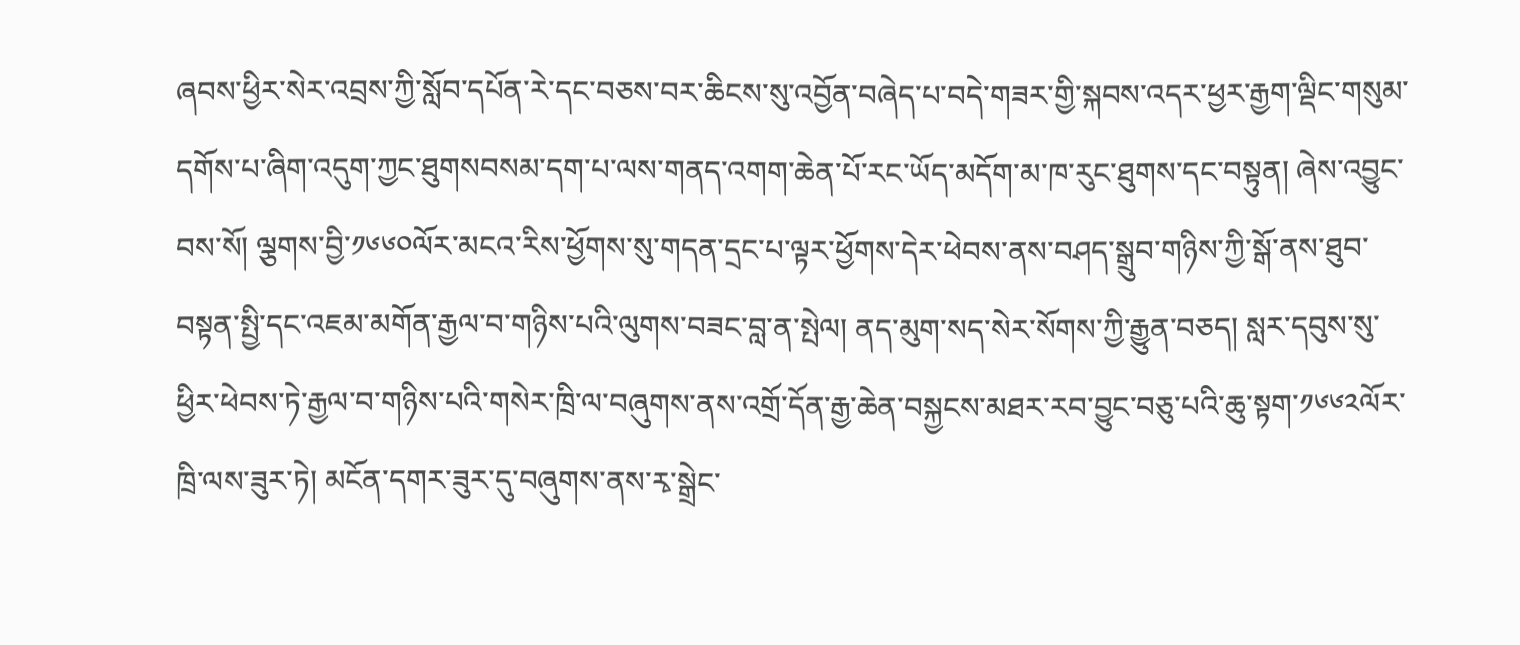ཞབས་ཕྱིར་སེར་འབྲས་ཀྱི་སློབ་དཔོན་རེ་དང་བཅས་བར་ཆིངས་སུ་འབྱོན་བཞེད་པ་བདེ་གཟར་གྱི་སྐབས་འདར་ཕྱར་རྒྱག་ལྡིང་གསུམ་དགོས་པ་ཞིག་འདུག་ཀྱང་ཐུགསབསམ་དག་པ་ལས་གནད་འགག་ཆེན་པོ་རང་ཡོད་མདོག་མ་ཁ་རུང་ཐུགས་དང་བསྟུན། ཞེས་འབྱུང་བས་སོ། ལྕགས་བྱི་༡༦༦༠ལོར་མངའ་རིས་ཕྱོགས་སུ་གདན་དྲང་པ་ལྟར་ཕྱོགས་དེར་ཕེབས་ནས་བཤད་སྒྲུབ་གཉིས་ཀྱི་སྒོ་ནས་ཐུབ་བསྟན་སྤྱི་དང་འཇམ་མགོན་རྒྱལ་བ་གཉིས་པའི་ལུགས་བཟང་བླ་ན་སྤེལ། ནད་མུག་སད་སེར་སོགས་ཀྱི་རྒྱུན་བཅད། སླར་དབུས་སུ་ཕྱིར་ཕེབས་ཏེ་རྒྱལ་བ་གཉིས་པའི་གསེར་ཁྲི་ལ་བཞུགས་ནས་འགྲོ་དོན་རྒྱ་ཆེན་བསྐྱངས་མཐར་རབ་བྱུང་བཅུ་པའི་ཆུ་སྟག་༡༦༦༢ལོར་ཁྲི་ལས་ཟུར་ཏེ། མངོན་དགར་ཟུར་དུ་བཞུགས་ནས་རྭ་སྒྲེང་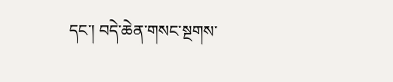དང་། བདེ་ཆེན་གསང་སྔགས་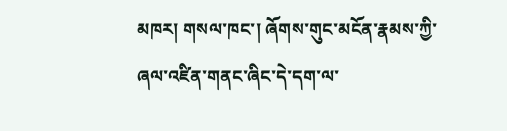མཁར། གསལ་ཁང་། ཞོགས་གུང་མངོན་རྣམས་ཀྱི་ཞལ་འཛིན་གནང་ཞིང་དེ་དག་ལ་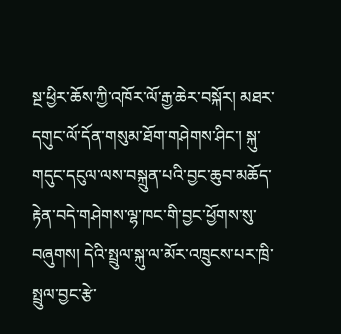སྔ་ཕྱིར་ཆོས་ཀྱི་འཁོར་ལོ་རྒྱ་ཆེར་བསྐོར། མཐར་དགུང་ལོ་དོན་གསུམ་ཐོག་གཤེགས་ཤིང་། སྐུ་གདུང་དངུལ་ལས་བསྐྲུན་པའི་བྱང་ཆུབ་མཆོད་རྟེན་བདེ་གཤེགས་ལྷ་ཁང་གི་བྱང་ཕྱོགས་སུ་བཞུགས། དེའི་སྤྲུལ་སྐུ་ལ་མོར་འཁྲུངས་པར་ཁྲི་སྤྲུལ་བྱང་རྩེ་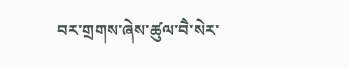བར་གྲགས་ཞེས་ཚུལ་བཻ་སེར་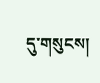དུ་གསུངས།